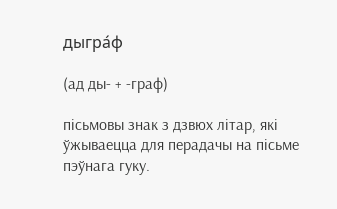дыгра́ф

(ад ды- + -граф)

пісьмовы знак з дзвюх літар, які ўжываецца для перадачы на пісьме пэўнага гуку.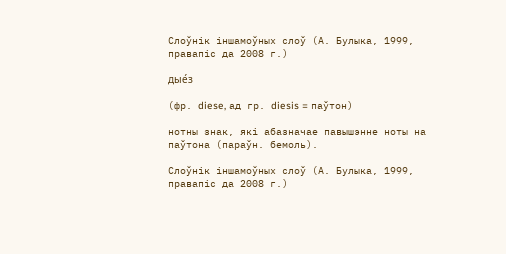Слоўнік іншамоўных слоў (А. Булыка, 1999, правапіс да 2008 г.)

дые́з

(фр. diese, ад гр. diesis = паўтон)

нотны знак, які абазначае павышэнне ноты на паўтона (параўн. бемоль).

Слоўнік іншамоўных слоў (А. Булыка, 1999, правапіс да 2008 г.)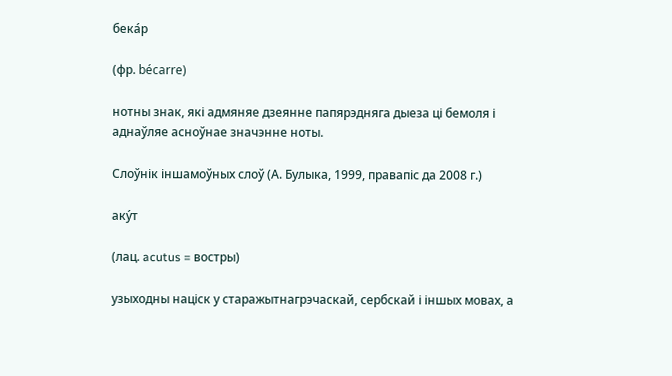бека́р

(фр. bécarre)

нотны знак, які адмяняе дзеянне папярэдняга дыеза ці бемоля і аднаўляе асноўнае значэнне ноты.

Слоўнік іншамоўных слоў (А. Булыка, 1999, правапіс да 2008 г.)

аку́т

(лац. acutus = востры)

узыходны націск у старажытнагрэчаскай, сербскай і іншых мовах, а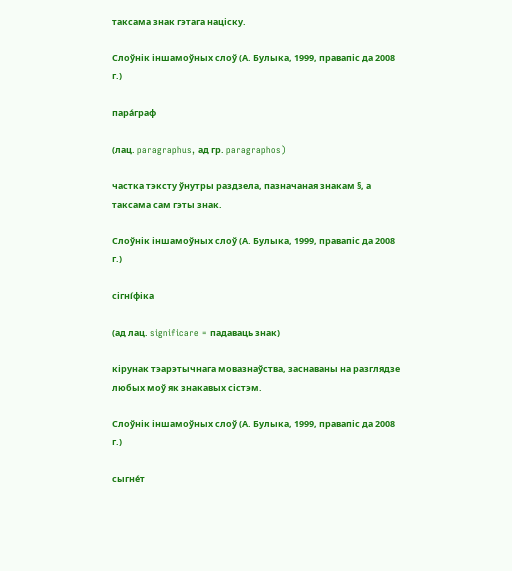таксама знак гэтага націску.

Слоўнік іншамоўных слоў (А. Булыка, 1999, правапіс да 2008 г.)

пара́граф

(лац. paragraphus, ад гр. paragraphos)

частка тэксту ўнутры раздзела, пазначаная знакам §, а таксама сам гэты знак.

Слоўнік іншамоўных слоў (А. Булыка, 1999, правапіс да 2008 г.)

сігні́фіка

(ад лац. significare = падаваць знак)

кірунак тэарэтычнага мовазнаўства, заснаваны на разглядзе любых моў як знакавых сістэм.

Слоўнік іншамоўных слоў (А. Булыка, 1999, правапіс да 2008 г.)

сыгне́т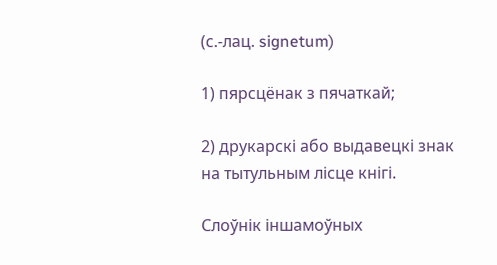(с.-лац. signetum)

1) пярсцёнак з пячаткай;

2) друкарскі або выдавецкі знак на тытульным лісце кнігі.

Слоўнік іншамоўных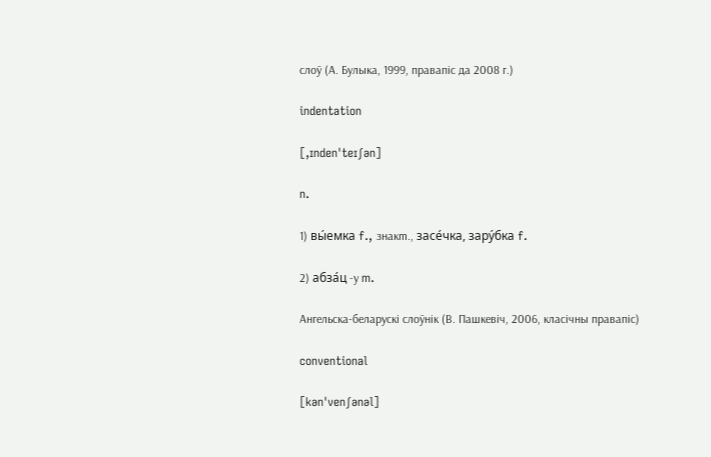слоў (А. Булыка, 1999, правапіс да 2008 г.)

indentation

[,ɪndenˈteɪʃən]

n.

1) вы́емка f., знакm., засе́чка, зару́бка f.

2) абза́ц -у m.

Ангельска-беларускі слоўнік (В. Пашкевіч, 2006, класічны правапіс)

conventional

[kənˈvenʃənəl]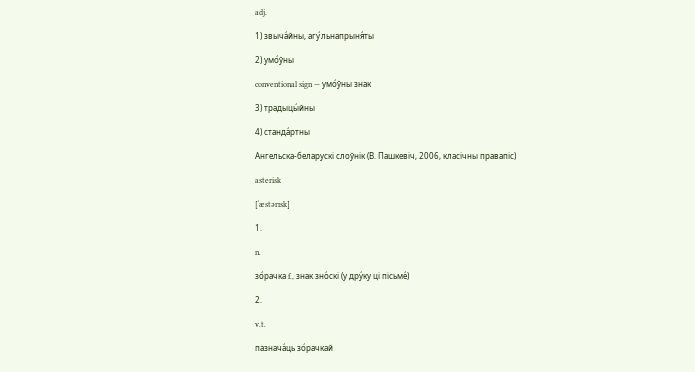adj.

1) звыча́йны, агу́льнапрыня́ты

2) умо́ўны

conventional sign — умо́ўны знак

3) традыцы́йны

4) станда́ртны

Ангельска-беларускі слоўнік (В. Пашкевіч, 2006, класічны правапіс)

asterisk

[ˈæstərɪsk]

1.

n.

зо́рачка f., знак зно́скі (у дру́ку ці пісьме́)

2.

v.t.

пазнача́ць зо́рачкай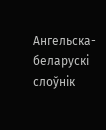Ангельска-беларускі слоўнік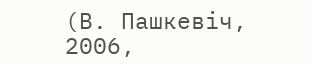(В. Пашкевіч, 2006,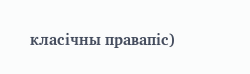класічны правапіс)